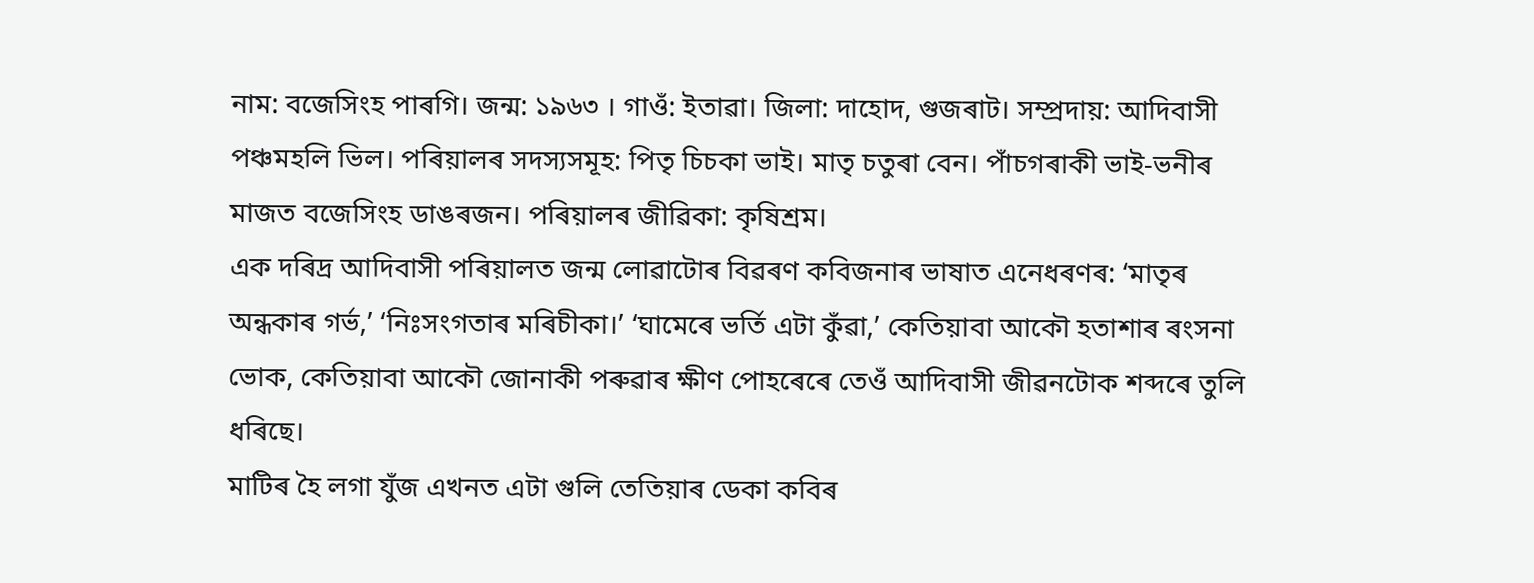নাম: বজেসিংহ পাৰগি। জন্ম: ১৯৬৩ । গাওঁ: ইতাৱা। জিলা: দাহোদ, গুজৰাট। সম্প্ৰদায়: আদিবাসী পঞ্চমহলি ভিল। পৰিয়ালৰ সদস্যসমূহ: পিতৃ চিচকা ভাই। মাতৃ চতুৰা বেন। পাঁচগৰাকী ভাই-ভনীৰ মাজত বজেসিংহ ডাঙৰজন। পৰিয়ালৰ জীৱিকা: কৃষিশ্ৰম।
এক দৰিদ্ৰ আদিবাসী পৰিয়ালত জন্ম লোৱাটোৰ বিৱৰণ কবিজনাৰ ভাষাত এনেধৰণৰ: ‘মাতৃৰ অন্ধকাৰ গৰ্ভ,’ ‘নিঃসংগতাৰ মৰিচীকা।’ ‘ঘামেৰে ভৰ্তি এটা কুঁৱা,’ কেতিয়াবা আকৌ হতাশাৰ ৰংসনা ভোক, কেতিয়াবা আকৌ জোনাকী পৰুৱাৰ ক্ষীণ পোহৰেৰে তেওঁ আদিবাসী জীৱনটোক শব্দৰে তুলি ধৰিছে।
মাটিৰ হৈ লগা যুঁজ এখনত এটা গুলি তেতিয়াৰ ডেকা কবিৰ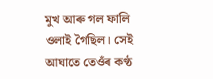মুখ আৰু গল ফালি ওলাই গৈছিল। সেই আঘাতে তেওঁৰ কণ্ঠ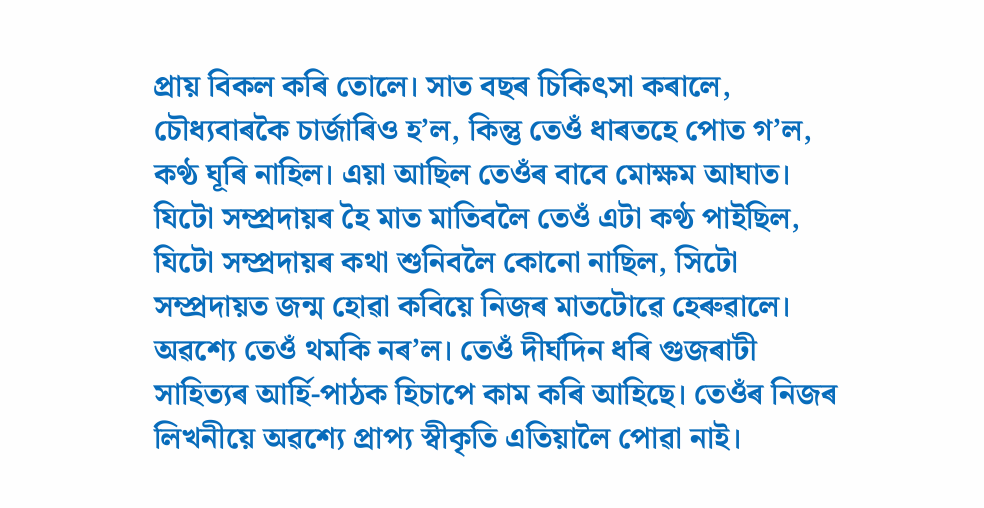প্ৰায় বিকল কৰি তোলে। সাত বছৰ চিকিৎসা কৰালে, চৌধ্যবাৰকৈ চাৰ্জাৰিও হ’ল, কিন্তু তেওঁ ধাৰতহে পোত গ’ল, কণ্ঠ ঘূৰি নাহিল। এয়া আছিল তেওঁৰ বাবে মোক্ষম আঘাত। যিটো সম্প্ৰদায়ৰ হৈ মাত মাতিবলৈ তেওঁ এটা কণ্ঠ পাইছিল, যিটো সম্প্ৰদায়ৰ কথা শুনিবলৈ কোনো নাছিল, সিটো সম্প্ৰদায়ত জন্ম হোৱা কবিয়ে নিজৰ মাতটোৱে হেৰুৱালে। অৱশ্যে তেওঁ থমকি নৰ’ল। তেওঁ দীৰ্ঘদিন ধৰি গুজৰাটী সাহিত্যৰ আৰ্হি-পাঠক হিচাপে কাম কৰি আহিছে। তেওঁৰ নিজৰ লিখনীয়ে অৱশ্যে প্ৰাপ্য স্বীকৃতি এতিয়ালৈ পোৱা নাই।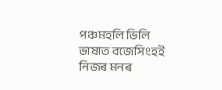পঞ্চমহলি ভিলি ভাষাত বজেসিংহই নিজৰ মনৰ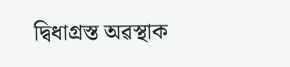দ্বিধাগ্ৰস্ত অৱস্থাক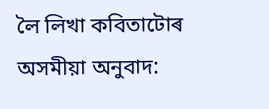লৈ লিখা কবিতাটোৰ অসমীয়া অনুবাদ: